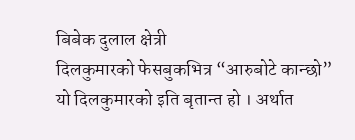बिबेक दुलाल क्षेत्री
दिलकुमारको फेसबुकभित्र “आरुबोटे कान्छो”
यो दिलकुमारको इति बृतान्त हो । अर्थात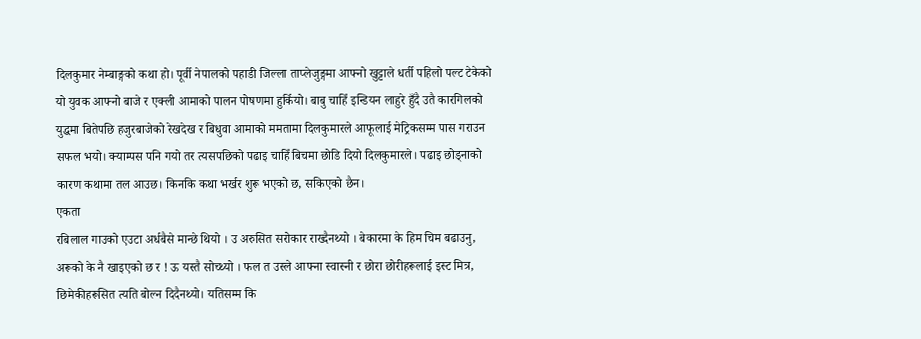दिलकुमार नेम्बाङ्गको कथा हो। पूर्वी नेपालको पहाडी जिल्ला ताप्लेजुङ्गमा आफ्नो खुट्टाले धर्ती पहिलो पल्ट टेकेको यो युवक आफ्नो बाजे र एक्ली आमाको पालन पोषणमा हुर्कियो। बाबु चाहिँ इन्डियन लाहुरे हुँदै उतै कारगिलको युद्धमा बितेपछि हजुरबाजेको रेखदेख र बिधुवा आमाको ममतामा दिलकुमारले आफूलाई मेट्रिकसम्म पास गराउन सफल भयो। क्याम्पस पनि गयो तर त्यसपछिको पढाइ चाहिँ बिचमा छोडि दियो दिलकुमारले। पढाइ छोड्नाको कारण कथामा तल आउछ। किनकि कथा भर्खर शुरू भएको छ, सकिएको छैन।
एकता
रबिलाल गाउको एउटा अर्धबैसे मान्छे थियो । उ अरुसित सरोकार राख्दैनथ्यो । बेकारमा के हिम चिम बढाउनु, अरूको के नै खाइएको छ र ! ऊ यस्तै सोच्थ्यो । फल त उस्ले आफ्ना स्वास्नी र छोरा छोरीहरूलाई इस्ट मित्र, छिमेकीहरूसित त्यति बोल्न दिदैनथ्यो। यतिसम्म कि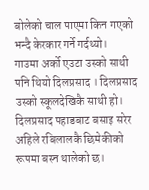बोलेको चाल पाएमा किन गएको भन्दै केरकार गर्ने गर्दथ्यो।
गाउमा अर्को एउटा उस्को साथी पनि थियो दिलप्रसाद । दिलप्रसाद उस्को स्कूलदेखिकै साथी हो। दिलप्रसाद पहाडबाट बसाइ सरेर अहिले रबिलालकै छिमेकीको रूपमा बस्न थालेको छ।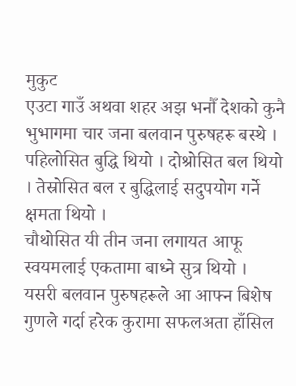मुकुट
एउटा गाउँ अथवा शहर अझ भनौँ देशको कुनै भुभागमा चार जना बलवान पुरुषहरू बस्थे । पहिलोसित बुद्धि थियो । दोश्रोसित बल थियो । तेस्रोसित बल र बुद्धिलाई सदुपयोग गर्ने क्षमता थियो ।
चौथोसित यी तीन जना लगायत आफू स्वयमलाई एकतामा बाध्ने सुत्र थियो ।
यसरी बलवान पुरुषहरूले आ आफ्न बिशेष गुणले गर्दा हरेक कुरामा सफलअता हाँसिल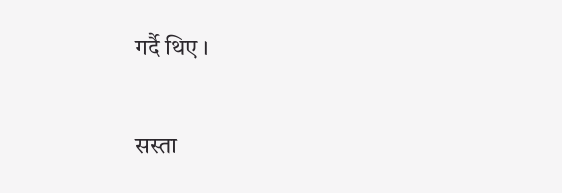गर्दै थिए ।

सस्ता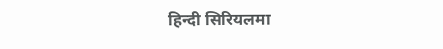हिन्दी सिरियलमा